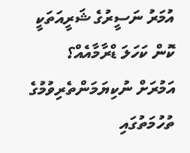އުމަރު ނަސީރުގެ ޝަރީއަތަކީ ކޮން ކަހަލަ ޑްރާމާއެއް؟
އަމުރަށް ނުކިޔަމަންތެރިވުމުގެ ތުހުމަތުގައި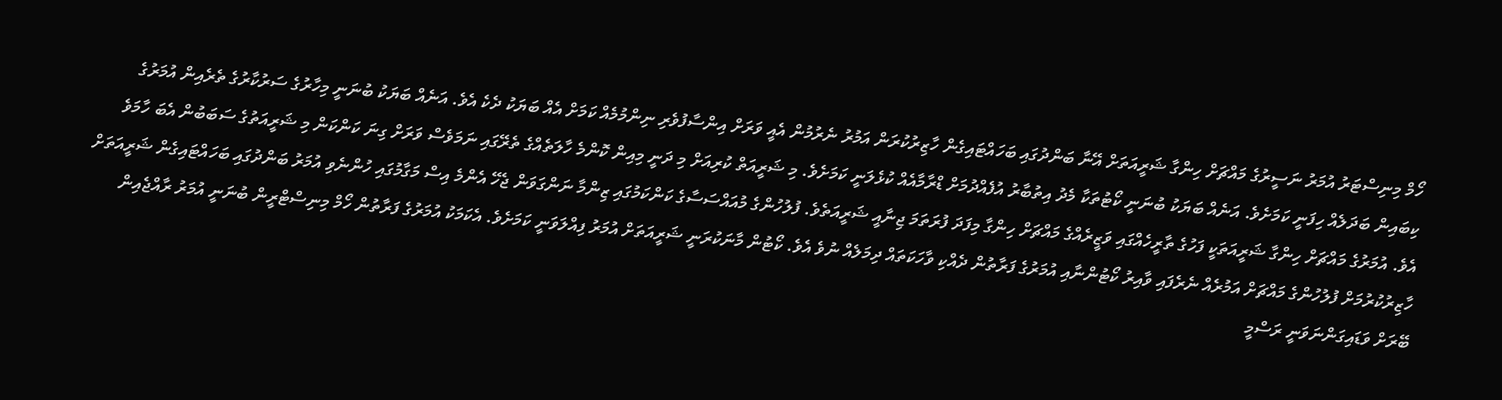ހޯމް މިނިސްޓަރު އުމަރު ނަސީރުގެ މައްޗަށް ހިންގާ ޝަރީއަތަށް އޭނާ ބަންދުގައި ބަހައްޓައިގެން ހާޒިރުކުރަން އަމުރު ނެރުމުން އެއީ ވަރަށް އިންސާފުވެރި ނިންމުމެއް ކަމަށް އެއް ބަޔަކު ދެކެ އެވެ. އަނެއް ބަޔަކު ބުނަނީ މިހާރުގެ ސަރުކާރުގެ ތެރެއިން އުމަރުގެ ކިބައިން ބަދަލެއް ހިފަނީ ކަމަށެވެ. އަނެއް ބަޔަކު ބުނަނީ ކޯޓުތަކާ މެދު އިތުބާރު އުފެއްދުމަށް ޑްރާމާއެއް ކުޅެލަނީ ކަމަށެވެ. މި ޝަރީއަތް ކުރިއަށް މި ދަނީ މިއިން ކޮންމެ ހާލަތެއްގެ ތެރޭގައި ނަމަވެސް ވަރަށް ގިނަ ކަންކަން މި ޝަރީއަތުގެ ސަބަބުން އެބަ ހާމަވެ އެވެ. އުމަރުގެ މައްޗަށް ހިންގާ ޝަރީއަތަކީ ފަހުގެ ތާރީހެއްގައި ވަޒީރެއްގެ މައްޗަށް ހިންގާ މިފަދަ ފުރަތަމަ ޖިނާއީ ޝަރީއަތެވެ. ފުލުހުންގެ މުއައްސަސާގެ ކަންކަމުގައި ޒިންމާ ނަންގަވަން ޖެހޭ އެންމެ އިސް މަގާމުގައި ހުންނެވި އުމަރު ބަންދުގައި ބަހައްޓައިގެން ޝަރީއަތަށް ހާޒިރުކުރުމަށް ފުލުހުންގެ މައްޗަށް އަމުރެއް ނެރެފައި ވާއިރު ކޯޓުންނާއި އުމަރުގެ ފަރާތުން ދެއްކި ވާހަކަތައް ދިމަލެއް ނުވެ އެވެ. ކޯޓުން މާނަކުރަނީ ޝަރީއަތަށް އުމަރު ފިއްލަވަނީ ކަމަށެވެ. އެކަމަކު އުމަރުގެ ފަރާތުން ހޯމް މިނިސްޓްރީން ބުނަނީ އުމަރު ރާއްޖެއިން ބޭރަށް ވަޑައިގަންނަވަނީ ރަސްމީ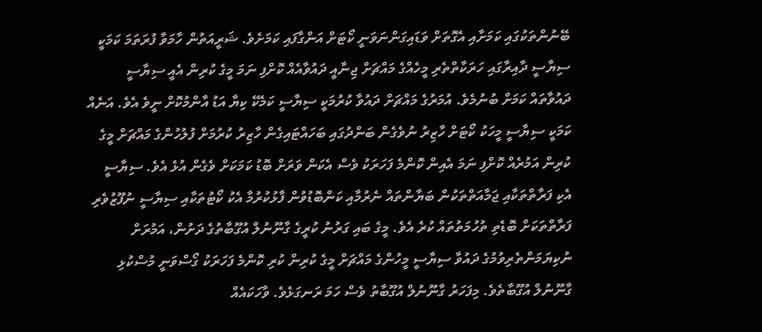ބޭނުންތަކުގައި ކަމަށާއި އެގޮތަށް ވަޑައިގަންނަވަނީ ކޯޓަށް އަންގާފައި ކަމަށެވެ. ޝަރީއަތުން ހާމަވާ ފުރަތަމަ ކަމަކީ ސިޔާސީ ދާއިރާގައި ހަރަކާތްތެރި މީހެއްގެ މައްޗަށް ޖިނާއީ ދައުވާއެއް ކޮށްފި ނަމަ މީގެ ކުރިން އެއީ ސިޔާސީ ދައުވާތައް ކަމަށް ބުނުމެވެ. އުމަރުގެ މައްޗަށް ދައުވާ ކުރުމަކީ ސިޔާސީ ކަމެކޭ ކިޔާ އަޑު އާންމުކޮށް ނީވެ އެވެ. އަނެއް ކަމަކީ ސިޔާސީ މީހަކު ކޯޓަށް ހާޒިރު ނުވެގެން ބަންދުގައި ބަހައްޓައިގެން ހާޒިރު ކުރުމަށް ފުލުހުންގެ މައްޗަށް މީގެ ކުރިން އަމުރެއް ކޮށްފި ނަމަ އެއިން ކޮންމެ ފަހަރަކު ވެސް އެކަން ވަރަށް ބޮޑު ކަމަކަށް ވެގެން އުޅެ އެވެ. ސިޔާސީ އެކި ފަރާތްތަކާއި ޖަމާއަތްތަކުން ބަޔާންތައް ނެރުމާއި ކަންބޮޑުވުން ފާޅުކުރުމާ އެކު ކޯޓުތަކާއި ސިޔާސީ ނުފޫޒުވެރި ފަރާތްތަކަށް ބޮޑެތި ތުހުމަތުތައް ކުރެ އެވެ. މީގެ ބައި ގަރުނު ކުރީގެ ގާނޫނުލް އުގޫބާތުގެ ދަށުން، އަމުރަށް ނުކިޔަމަންތެރިވުމުގެ ދައުވާ ސިޔާސީ މީހުންގެ މައްޗަށް މީގެ ކުރިން ކުރި ކޮންމެ ފަހަރަކު ގޯސްވަނީ މުސްކުޅި ގާނޫނުލް އުގޫބާތެވެ. މިފަހަރު ގާނޫނުލް އުގޫބާތު ވެސް ހަމަ ރަނގަޅެވެ. ވާހަކައެއް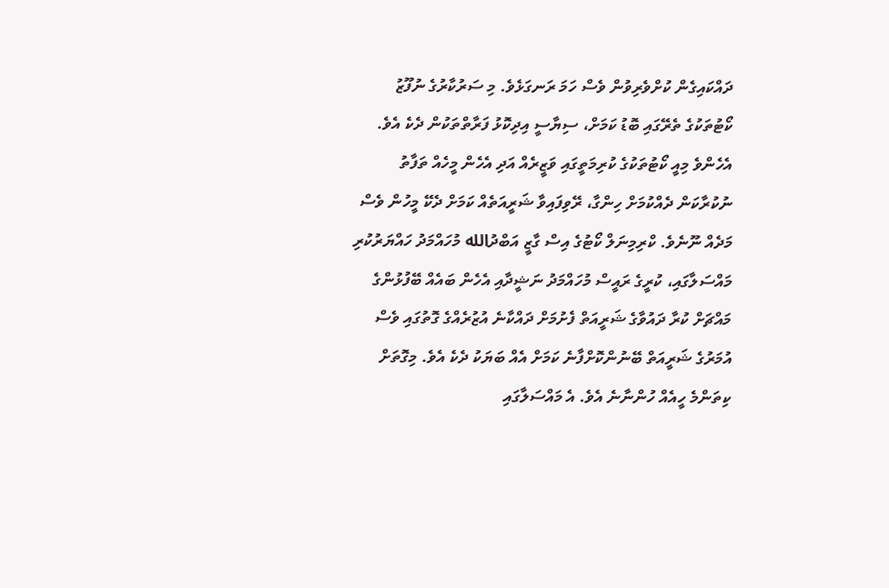ދައްކައިގެން ކުށްވެރިވުން ވެސް ހަމަ ރަނގަޅެވެ. މި ސަރުކާރުގެ ނުފޫޒު ކޯޓުތަކުގެ ތެރޭގައި ބޮޑު ކަމަށް، ސިޔާސީ އިދިކޮޅު ފަރާތްތަކުން ދެކެ އެވެ. އެހެންވެ މިއީ ކޯޓުތަކުގެ ކުރިމަތީގައި ވަޒީރެއް އަދި އެހެން މީހެއް ތަފާތު ނުކުރާކަން ދެއްކުމަށް ހިންގާ، ރޭވިފައިވާ ޝަރީއަތެއް ކަމަށް ދެކޭ މީހުން ވެސް މަދެއް ނޫނެވެ. ކްރިމިނަލް ކޯޓުގެ އިސް ގާޒީ އަބްދުالله މުހައްމަދު ހައްޔަރުކުރި މައްސަލާގައި، ކުރީގެ ރައީސް މުހައްމަދު ނަޝީދާއި އެހެން ބައެއް ބޭފުޅުންގެ މައްޗަށް ކުރާ ދައުވާގެ ޝަރީއަތް ފެށުމަށް ދައްކާނެ އުޒުރެއްގެ ގޮތުގައި ވެސް އުމަރުގެ ޝަރީއަތް ބޭނުންކޮށްފާނެ ކަމަށް އެއް ބަޔަކު ދެކެ އެވެ. މިގޮތަށް ކިތަންމެ ހީއެއް ހުންނާނެ އެވެ. އެ މައްސަލާގައި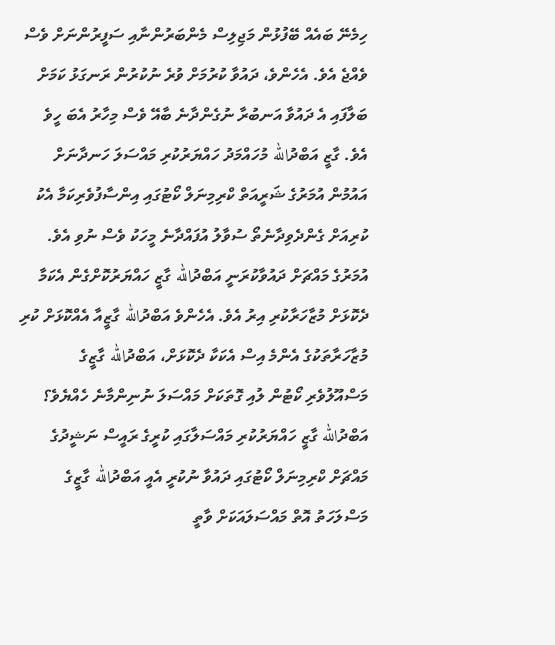ހިމެނޭ ބައެއް ބޭފުޅުން މަޖިލިސް މެންބަރުންނާއި ސަފީރުންނަށް ވެސް ވެއްޖެ އެވެ. އެހެންވެ، ދައުވާ ކުރުމަށް ވުރެ ނުކުރުން ރަނގަޅު ކަމަށް ބަލާފައި އެ ދައުވާ އަނބުރާ ނުގެންދާނެ ބާއޭ ވެސް މިހާރު އެބަ ހީވެ އެވެ. ގާޒީ އަބްދުالله މުހައްމަދު ހައްޔަރުކުރި މައްސަލަ ހަނދާނަށް އައުމުން އުމަރުގެ ޝަރީއަތް ކްރިމިނަލް ކޯޓުގައި އިންސާފުވެރިކަމާ އެކު ކުރިއަށް ގެންދެވިދާނެތޯ ސުވާލު އުފައްދާނެ މީހަކު ވެސް ނުވި އެވެ. އުމަރުގެ މައްޗަށް ދައުވާކުރަނީ އަބްދުالله ގާޒީ ހައްޔަރުކޮށްގެން އެކަމާ ދެކޮޅަށް މުޒާހަރާކުރި އިރު އެވެ. އެހެންވެ އަބްދުالله ގާޒީއާ އެއްކޮޅަށް ކުރި މުޒާހަރާތަކުގެ އެންމެ އިސް އެކަކާ ދެކޮޅަށް، އަބްދުالله ގާޒީގެ މަސްއޫލުވެރި ކޯޓުން ލުއި ގޮތަކަށް މައްސަލަ ނުނިންމާނެ ހެއްޔެވެ؟ އަބްދުالله ގާޒީ ހައްޔަރުކުރި މައްސަލާގައި ކުރީގެ ރައީސް ނަޝީދުގެ މައްޗަށް ކްރިމިނަލް ކޯޓުގައި ދައުވާ ނުކުރީ އެއީ އަބްދުالله ގާޒީގެ މަސްލަހަތު އޮތް މައްސަލައަކަށް ވާތީ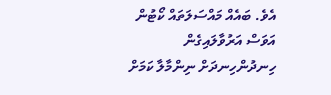އެވެ. ބައެއް މައްސަލަތައް ކޯޓުން އަވަސް އަރުވާލައިގެން ހިނދުންހިނދަށް ނިންމާލާ ކަމަށް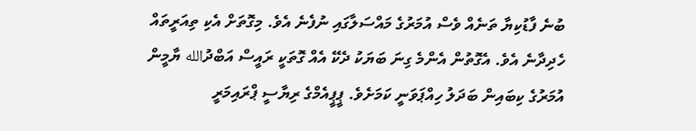ބުނެ ފާޑުކިޔާ ތަނެއް ވެސް އުމަރުގެ މައްސަލާގައި ނުފެނެ އެވެ. މިގޮތަށް އެކި ތިއަރީތައް ހެދިދާނެ އެވެ. އެގޮތުން އެންމެ ގިނަ ބަޔަކު ދެކޭ އެއް ގޮތަކީ ރައީސް އަބްދުالله ޔާމީން އުމަރުގެ ކިބައިން ބަދަލު ހިއްޕަވަނީ ކަމަށެވެ. ޕީޕީއެމްގެ ރިޔާސީ ޕްރައިމަރީ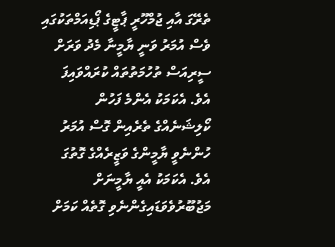ތެރޭގަ އާއި ޖުމްހޫރީ ޕާޓީގެ ޕޯޑިއަމްތަކުގައި ވެސް އުމަރު ވަނީ ޔާމީނާ މެދު ވަރަށް ސީރިއަސް ތުހުމަތުތައް ކުރައްވައިފަ އެވެ. އެކަމަކު އެންމެ ފަހުން ކޯލިޝަނެއްގެ ތެރެއިން ގޮސް އުމަރު ހުންނެވީ ޔާމީންގެ ވަޒީރެއްގެ ގޮތުގަ އެވެ. އެކަމަކު އެއީ ޔާމީނަށް މަޖުބޫރުވެވަޑައިގެންނެވި ގޮތެއް ކަމަށް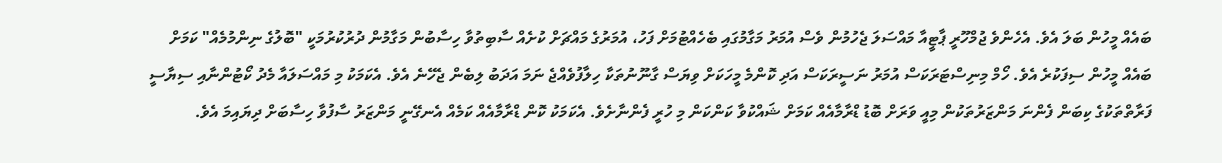ބައެއް މީހުން ބަލަ އެވެ. އެހެންވެ ޖުމްހޫރީ ޕާޓީއާ މައްސަލަ ޖެހުމުން ވެސް އުމަރު މަގާމުގައި ބެހެއްޓުމަށް ފަހު، އުމަރުގެ މައްޗަށް ކުށެއް ސާބިތުވާ ހިސާބުން މަގާމުން ދުރުކުރުމަކީ "ބޮލުގެ ނިންމުމެއް" ކަމަށް ބައެއް މީހުން ސިފަކުރެ އެވެ. ހޯމް މިނިސްޓަރަކަސް އުމަރު ނަސީރަކަސް އަދި ކޮންމެ މީހަކަށް ވިޔަސް ގާނޫނުތަކާ ހިލާފުވެއްޖެ ނަމަ އަދަބު ލިބެން ޖެހޭނެ އެވެ. އެކަމަކު މި މައްސަލައާ މެދު ކޯޓުންނާއި ސިޔާސީ ފަރާތްތަކުގެ ކިބަން ފެންނަ މަންޒަރުތަކުން މިއީ ވަރަށް ބޮޑު ޑްރާމާއެއް ކަމަށް ޝައްކުވާ ކަންކަން މި ހުރީ ފެންނާށެވެ. އެކަމަކު ކޮން ޑްރާމާއެއް ކަމެއް އެނގޭނީ މަންޒަރު ސާފުވާ ހިސާބަށް ދިޔައިމަ އެވެ.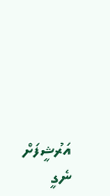އަރުޝީފަށް ނެގީ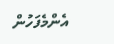އެންމެފަހުން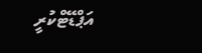އަޕްޑޭޓްކުރީ